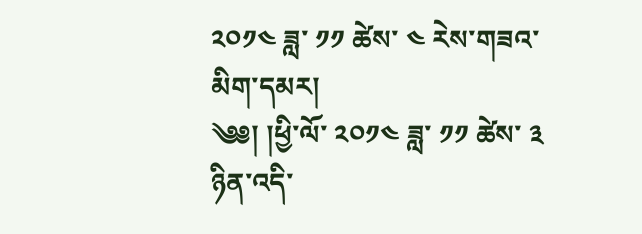༢༠༡༤ ཟླ་ ༡༡ ཚེས་ ༤ རེས་གཟའ་མིག་དམར།
༄༅། །ཕྱི་ལོ་ ༢༠༡༤ ཟླ་ ༡༡ ཚེས་ ༣ ཉིན་འདི་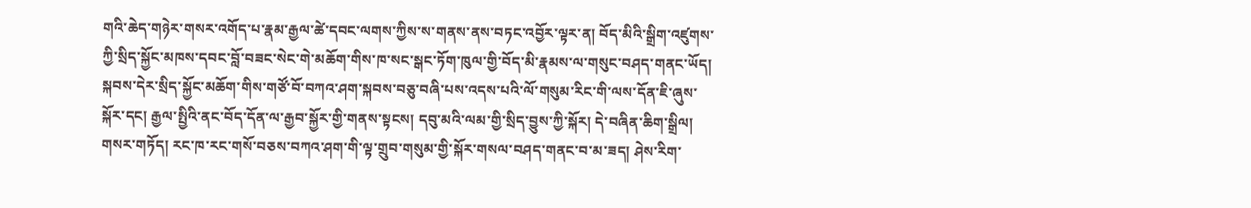གའི་ཆེད་གཉེར་གསར་འགོད་པ་རྣམ་རྒྱལ་ཚེ་དབང་ལགས་ཀྱིས་ས་གནས་ནས་བཏང་འབྱོར་ལྟར་ན། བོད་མིའི་སྒྲིག་འཛུགས་ཀྱི་སྲིད་སྐྱོང་མཁས་དབང་བློ་བཟང་སེང་གེ་མཆོག་གིས་ཁ་སང་སྒང་ཏོག་ཁུལ་གྱི་བོད་མི་རྣམས་ལ་གསུང་བཤད་གནང་ཡོད། སྐབས་དེར་སྲིད་སྐྱོང་མཆོག་གིས་གཙོ་བོ་བཀའ་ཤག་སྐབས་བཅུ་བཞི་པས་འདས་པའི་ལོ་གསུམ་རིང་གི་ལས་དོན་ཇི་ཞུས་སྐོར་དང། རྒྱལ་སྤྱིའི་ནང་བོད་དོན་ལ་རྒྱབ་སྐྱོར་གྱི་གནས་སྟངས། དབུ་མའི་ལམ་གྱི་སྲིད་བྱུས་ཀྱི་སྐོར། དེ་བཞིན་ཆིག་སྒྲིལ། གསར་གཏོད། རང་ཁ་རང་གསོ་བཅས་བཀའ་ཤག་གི་ལྟ་གྲུབ་གསུམ་གྱི་སྐོར་གསལ་བཤད་གནང་བ་མ་ཟད། ཤེས་རིག་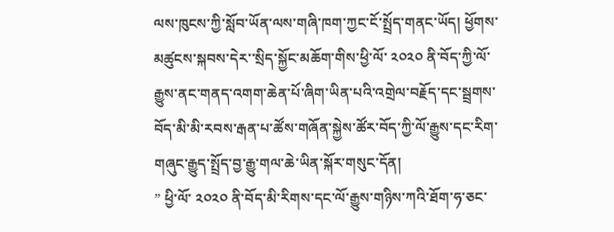ལས་ཁུངས་ཀྱི་སློབ་ཡོན་ལས་གཞི་ཁག་ཀྱང་ངོ་སྤྲོད་གནང་ཡོད། ཕྱོགས་མཚུངས་སྐབས་དེར་་སྲིད་སྐྱོང་མཆོག་གིས་ཕྱི་ལོ་ ༢༠༢༠ ནི་བོད་ཀྱི་ལོ་རྒྱུས་ནང་གནད་འགག་ཆེན་པོ་ཞིག་ཡིན་པའི་འགྲེལ་བརྗོད་དང་སྦྲགས་བོད་མི་མི་རབས་རྒན་པ་ཚོས་གཞོན་སྐྱེས་ཚོར་བོད་ཀྱི་ལོ་རྒྱུས་དང་རིག་གཞུང་རྒྱུད་སྤྲོད་བྱ་རྒྱུ་གལ་ཆེ་ཡིན་སྐོར་གསུང་དོན།
” ཕྱི་ལོ་ ༢༠༢༠ ནི་བོད་མི་རིགས་དང་ལོ་རྒྱུས་གཉིས་ཀའི་ཐོག་ཧ་ཅང་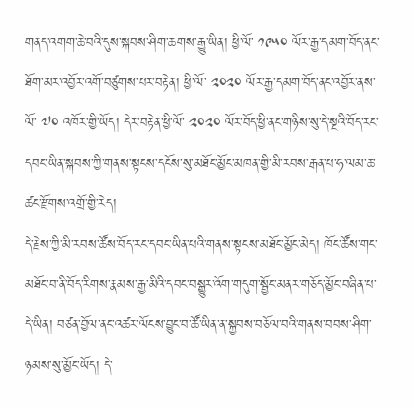གནད་འགག་ཆེ་བའི་དུས་སྐབས་ཤིག་ཆགས་རྒྱུ་ཡིན། ཕྱི་ལོ་ ༡༩༥༠ ལོར་རྒྱ་དམག་བོད་ནང་ཐོག་མར་འབྱོར་འགོ་བཙུགས་པར་བརྟེན། ཕྱི་ལོ་ ༢༠༢༠ ལོར་རྒྱ་དམག་བོད་ནང་འབྱོར་ནས་ལོ་ ༧༠ འཁོར་གྱི་ཡོད། དེར་བརྟེན་ཕྱི་ལོ་ ༢༠༢༠ ལོར་བོད་ཕྱི་ནང་གཉིས་སུ་དེ་སྔའི་བོད་རང་དབང་ཡིན་སྐབས་ཀྱི་གནས་སྟངས་དངོས་སུ་མཐོང་མྱོང་མཁན་གྱི་མི་རབས་རྒན་པ་ཧ་ལམ་ཆ་ཚང་རྫོགས་འགྲོ་གྱི་རེད།
དེ་རྗེས་ཀྱི་མི་རབས་ཚོས་བོད་རང་དབང་ཡིན་པའི་གནས་སྟངས་མཐོང་མྱོང་མེད། ཁོང་ཚོས་གང་མཐོང་བ་ནི་བོད་རིགས་རྣམས་རྒྱ་མིའི་དབང་བསྒྱུར་འོག་གདུག་སྦྱོང་མནར་གཅོད་མྱོང་བཞིན་པ་དེ་ཡིན། བཙན་བྱོལ་ནང་འཚར་ལོངས་བྱུང་བ་ཚོ་ཡིན་ན་སྐྱབས་བཅོལ་བའི་གནས་བབས་ཤིག་ཉམས་སུ་མྱོང་ཡོད། དེ་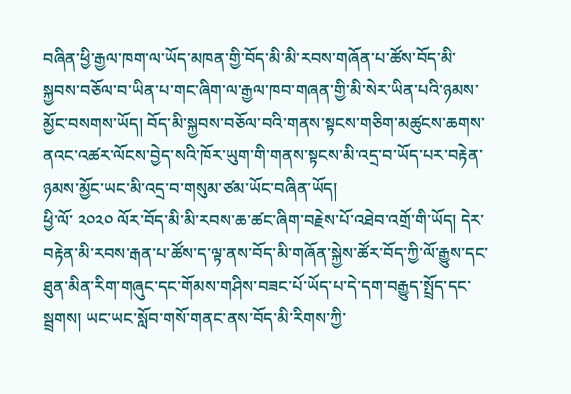བཞིན་ཕྱི་རྒྱལ་ཁག་ལ་ཡོད་མཁན་གྱི་བོད་མི་མི་རབས་གཞོན་པ་ཚོས་བོད་མི་སྐྱབས་བཅོལ་བ་ཡིན་པ་གང་ཞིག་ལ་རྒྱལ་ཁབ་གཞན་གྱི་མི་སེར་ཡིན་པའི་ཉམས་མྱོང་བསགས་ཡོད། བོད་མི་སྐྱབས་བཅོལ་བའི་གནས་སྟངས་གཅིག་མཚུངས་ཆགས་ནའང་འཚར་ལོངས་བྱེད་སའི་ཁོར་ཡུག་གི་གནས་སྟངས་མི་འདྲ་བ་ཡོད་པར་བརྟེན་ཉམས་མྱོང་ཡང་མི་འདྲ་བ་གསུམ་ཙམ་ཡོང་བཞིན་ཡོད།
ཕྱི་ལོ་ ༢༠༢༠ ལོར་བོད་མི་མི་རབས་ཆ་ཚང་ཞིག་བརྗེས་པོ་འཐེབ་འགྲོ་གི་ཡོད། དེར་བརྟེན་མི་རབས་རྒན་པ་ཚོས་ད་ལྟ་ནས་བོད་མི་གཞོན་སྐྱེས་ཚོར་བོད་ཀྱི་ལོ་རྒྱུས་དང་ཐུན་མིན་རིག་གཞུང་དང་གོམས་གཤིས་བཟང་པོ་ཡོད་པ་དེ་དག་བརྒྱུད་སྤྲོད་དང་སྦྲགས། ཡང་ཡང་སློབ་གསོ་གནང་ནས་བོད་མི་རིགས་ཀྱི་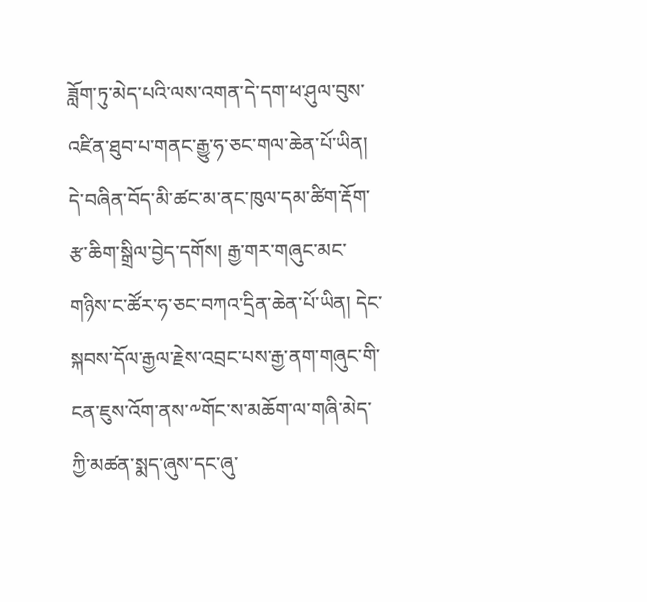ཟློག་ཏུ་མེད་པའི་ལས་འགན་དེ་དག་ཕ་ཤུལ་བུས་འཛིན་ཐུབ་པ་གནང་རྒྱུ་ཧ་ཅང་གལ་ཆེན་པོ་ཡིན། དེ་བཞིན་བོད་མི་ཚང་མ་ནང་ཁུལ་དམ་ཚིག་རྡོག་རྩ་ཆིག་སྒྲིལ་བྱེད་དགོས། རྒྱ་གར་གཞུང་མང་གཉིས་ང་ཚོར་ཧ་ཅང་བཀའ་དྲིན་ཆེན་པོ་ཡིན། དེང་སྐབས་དོལ་རྒྱལ་རྗེས་འབྲང་པས་རྒྱ་ནག་གཞུང་གི་ངན་ཇུས་འོག་ནས་༸གོང་ས་མཆོག་ལ་གཞི་མེད་ཀྱི་མཚན་སྨད་ཞུས་དང་ཞུ་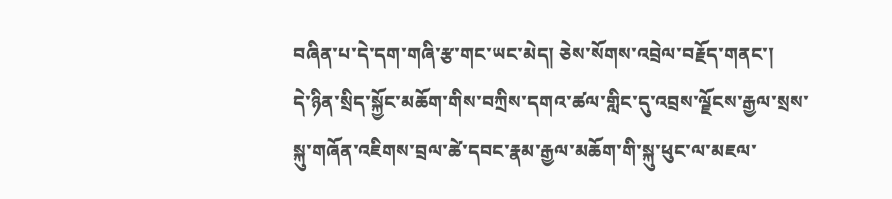བཞིན་པ་དེ་དག་གཞི་རྩ་གང་ཡང་མེད། ཅེས་སོགས་འབྲེལ་བརྗོད་གནང་།
དེ་ཉིན་སྲིད་སྐྱོང་མཆོག་གིས་བཀྲིས་དགའ་ཚལ་གླིང་དུ་འབྲས་ལྗོངས་རྒྱལ་སྲས་སྐུ་གཞོན་འཇིགས་བྲལ་ཚེ་དབང་རྣམ་རྒྱལ་མཆོག་གི་སྐུ་ཕུང་ལ་མཇལ་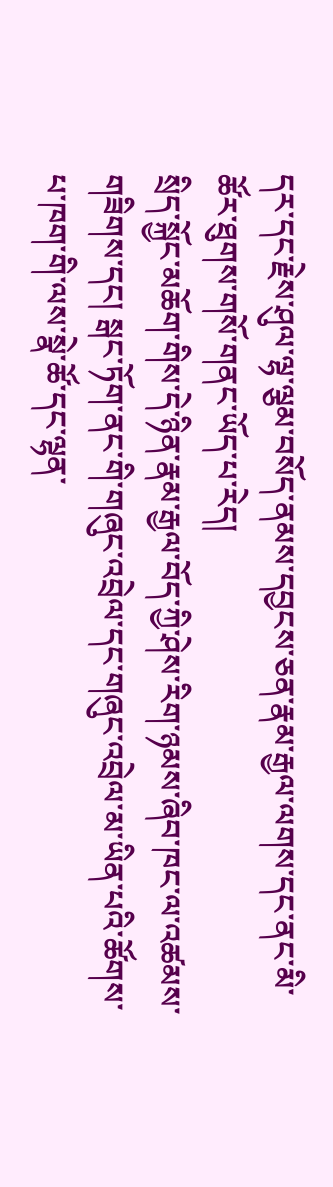དར་དང་རྗེས་ཤུལ་ལྷ་ལྕམ་བསོད་ནམས་དབྱངས་ཅན་རྣམ་རྒྱལ་ལགས་དང་ནང་མི་ཚོར་ཐུགས་གསོ་གནང་ཡོད་པ་རེད།
སྲིད་སྐྱོང་མཆོག་གིས་དེ་ཉིན་རྣམ་རྒྱལ་བོད་ཀྱི་ཤེས་རིག་ཉམས་ཞིབ་ཁང་ལ་འཚམས་གཟིགས་དང། སྒང་ཏོག་ནང་གི་གཞུང་འབྲེལ་དང་གཞུང་འབྲེལ་མ་ཡིན་པའི་ཚོགས་པ་ཁག་གི་ལས་སྣེ་ཚོ་དང་ལྷན་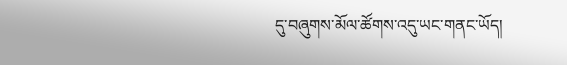དུ་བཞུགས་མོལ་ཚོགས་འདུ་ཡང་གནང་ཡོད།